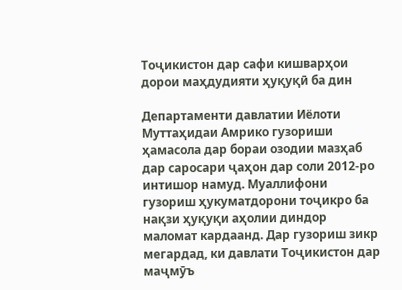Тоҷикистон дар сафи кишварҳои дорои маҳдудияти ҳуқуқӣ ба дин

Департаменти давлатии Иёлоти Муттаҳидаи Амрико гузориши ҳамасола дар бораи озодии мазҳаб дар саросари ҷаҳон дар соли 2012-ро интишор намуд. Муаллифони гузориш ҳукуматдорони тоҷикро ба нақзи ҳуқуқи аҳолии диндор маломат кардаанд. Дар гузориш зикр мегардад, ки давлати Тоҷикистон дар маҷмӯъ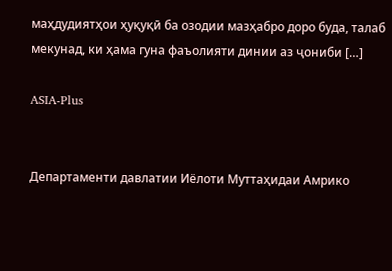маҳдудиятҳои ҳуқуқӣ ба озодии мазҳабро доро буда, талаб мекунад, ки ҳама гуна фаъолияти динии аз ҷониби […]

ASIA-Plus


Департаменти давлатии Иёлоти Муттаҳидаи Амрико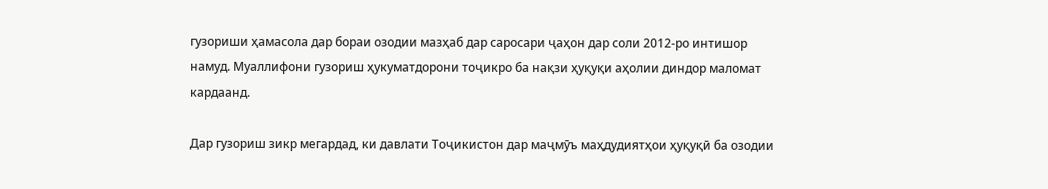гузориши ҳамасола дар бораи озодии мазҳаб дар саросари ҷаҳон дар соли 2012-ро интишор намуд. Муаллифони гузориш ҳукуматдорони тоҷикро ба нақзи ҳуқуқи аҳолии диндор маломат кардаанд.

Дар гузориш зикр мегардад, ки давлати Тоҷикистон дар маҷмӯъ маҳдудиятҳои ҳуқуқӣ ба озодии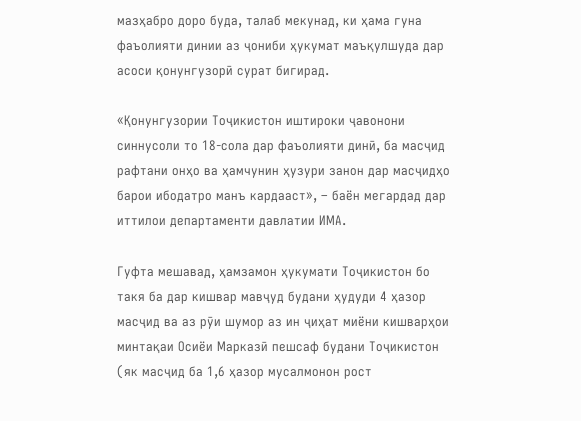мазҳабро доро буда, талаб мекунад, ки ҳама гуна фаъолияти динии аз ҷониби ҳукумат маъқулшуда дар асоси қонунгузорӣ сурат бигирад.

«Қонунгузории Тоҷикистон иштироки ҷавонони синнусоли то 18-сола дар фаъолияти динӣ, ба масҷид рафтани онҳо ва ҳамчунин ҳузури занон дар масҷидҳо барои ибодатро манъ кардааст», – баён мегардад дар иттилои департаменти давлатии ИМА.

Гуфта мешавад, ҳамзамон ҳукумати Тоҷикистон бо такя ба дар кишвар мавҷуд будани ҳудуди 4 ҳазор масҷид ва аз рӯи шумор аз ин ҷиҳат миёни кишварҳои минтақаи Осиёи Марказӣ пешсаф будани Тоҷикистон (як масҷид ба 1,6 ҳазор мусалмонон рост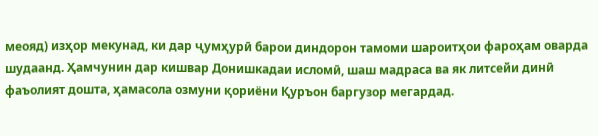меояд) изҳор мекунад, ки дар ҷумҳурӣ барои диндорон тамоми шароитҳои фароҳам оварда шудаанд. Ҳамчунин дар кишвар Донишкадаи исломӣ, шаш мадраса ва як литсейи динӣ фаъолият дошта, ҳамасола озмуни қориёни Қуръон баргузор мегардад.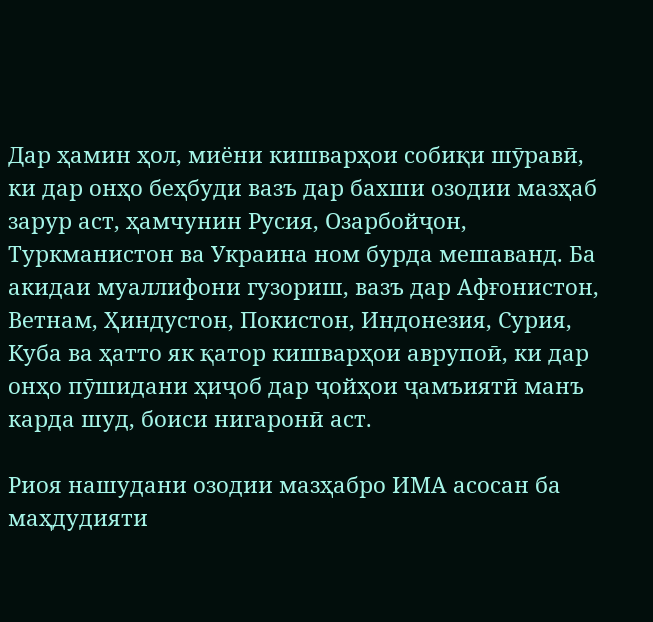Дар ҳамин ҳол, миёни кишварҳои собиқи шӯравӣ, ки дар онҳо беҳбуди вазъ дар бахши озодии мазҳаб зарур аст, ҳамчунин Русия, Озарбойҷон, Туркманистон ва Украина ном бурда мешаванд. Ба акидаи муаллифони гузориш, вазъ дар Афғонистон, Ветнам, Ҳиндустон, Покистон, Индонезия, Сурия, Куба ва ҳатто як қатор кишварҳои аврупоӣ, ки дар онҳо пӯшидани ҳиҷоб дар ҷойҳои ҷамъиятӣ манъ карда шуд, боиси нигаронӣ аст.

Риоя нашудани озодии мазҳабро ИМА асосан ба маҳдудияти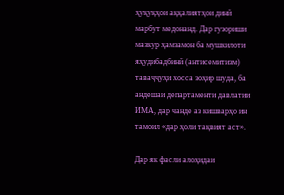ҳуқуқҳои аққалиятҳои динӣ марбут медонанд. Дар гузориши мазкур ҳамзамон ба мушкилоти яҳудибадбинӣ (антисемитизм) таваҷҷуҳи хосса зоҳир шуда, ба андешаи департаменти давлатии ИМА, дар чанде аз кишварҳо ин тамоил «дар ҳоли тақвият аст».

Дар як фасли алоҳидаи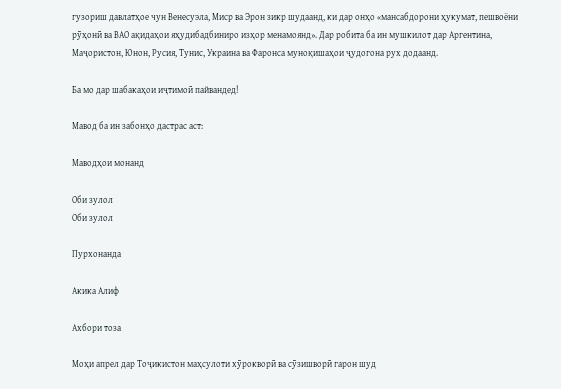гузориш давлатҳое чун Венесуэла, Миср ва Эрон зикр шудаанд, ки дар онҳо «мансабдорони ҳукумат, пешвоёни рӯҳонӣ ва ВАО ақидаҳои яҳудибадбиниро изҳор менамоянд». Дар робита ба ин мушкилот дар Аргентина, Маҷористон, Юнон, Русия, Тунис, Украина ва Фаронса муноқишаҳои ҷудогона рух додаанд.

Ба мо дар шабакаҳои иҷтимоӣ пайвандед!

Мавод ба ин забонҳо дастрас аст:

Маводҳои монанд

Оби зулол
Оби зулол

Пурхонанда

Акика Алиф

Ахбори тоза

Моҳи апрел дар Тоҷикистон маҳсулоти хӯрокворӣ ва сӯзишворӣ гарон шуд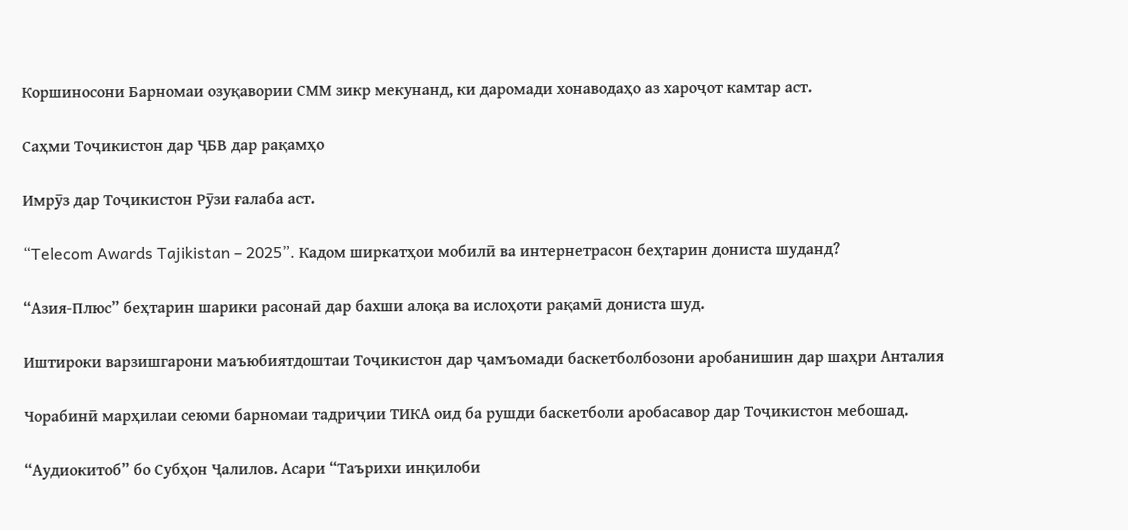Коршиносони Барномаи озуқавории СММ зикр мекунанд, ки даромади хонаводаҳо аз хароҷот камтар аст.

Саҳми Тоҷикистон дар ҶБВ дар рақамҳо

Имрӯз дар Тоҷикистон Рӯзи ғалаба аст.

“Telecom Awards Tajikistan – 2025”. Кадом ширкатҳои мобилӣ ва интернетрасон беҳтарин дониста шуданд?

“Азия-Плюс” беҳтарин шарики расонаӣ дар бахши алоқа ва ислоҳоти рақамӣ дониста шуд.

Иштироки варзишгарони маъюбиятдоштаи Тоҷикистон дар ҷамъомади баскетболбозони аробанишин дар шаҳри Анталия

Чорабинӣ марҳилаи сеюми барномаи тадриҷии ТИКА оид ба рушди баскетболи аробасавор дар Тоҷикистон мебошад.

“Аудиокитоб” бо Субҳон Ҷалилов. Асари “Таърихи инқилоби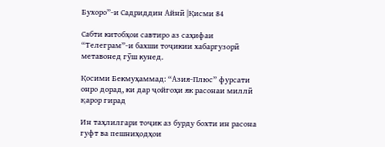Бухоро”-и Садриддин Айнӣ |Қисми 84

Cабти китобҳои савтиро аз саҳифаи “Телеграм”-и бахши тоҷикии хабаргузорӣ метавонед гӯш кунед.

Қосими Бекмуҳаммад: “Азия-Плюс” фурсати онро дорад, ки дар ҷойгоҳи як расонаи миллӣ қарор гирад

Ин таҳлилгари тоҷик аз бурду бохти ин расона гуфт ва пешниҳодҳои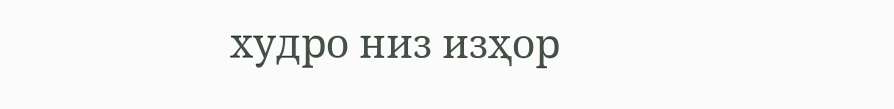худро низ изҳор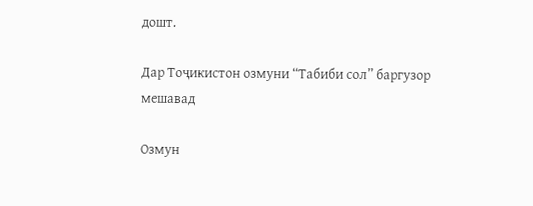дошт.

Дар Тоҷикистон озмуни “Табиби сол” баргузор мешавад

Озмун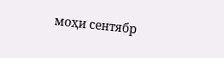моҳи сентябр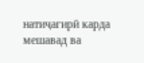натиҷагирӣ карда мешавад ва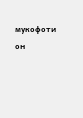мукофоти он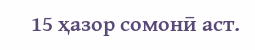15 ҳазор сомонӣ аст.